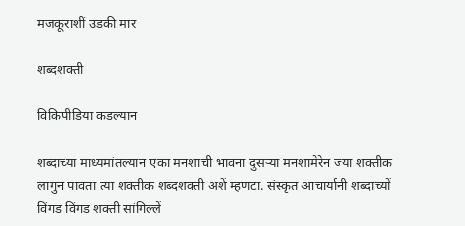मजकूराशीं उडकी मार

शब्दशक्ती

विकिपीडिया कडल्यान

शब्दाच्या माध्यमांतल्यान एका मनशाची भावना दुसऱ्या मनशामेरेन ज्या शक्तीक लागुन पावता त्या शक्तीक शब्दशक्ती अशें म्हणटा. संस्कृत आचार्यानी शब्दाच्यों विंगड विंगड शक्ती सांगिल्लें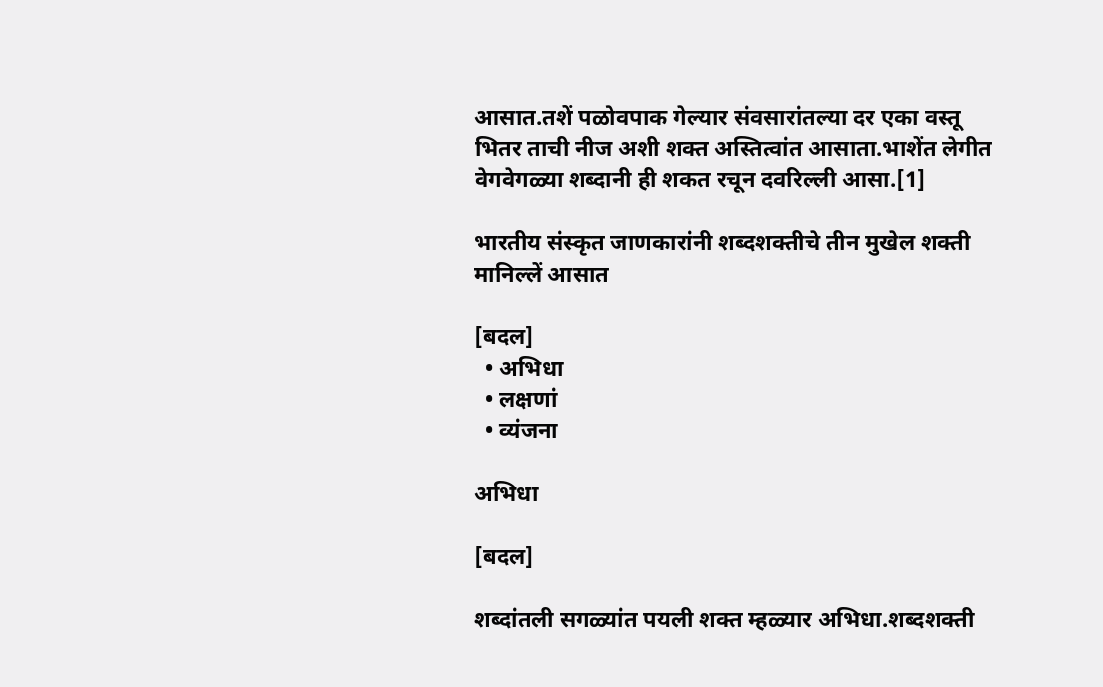आसात.तशें पळोवपाक गेल्यार संवसारांतल्या दर एका वस्तू भितर ताची नीज अशी शक्त अस्तित्वांत आसाता.भाशेंत लेगीत वेगवेगळ्या शब्दानी ही शकत रचून दवरिल्ली आसा.[1]

भारतीय संस्कृत जाणकारांनी शब्दशक्तीचे तीन मुखेल शक्ती मानिल्लें आसात

[बदल]
  • अभिधा
  • लक्षणां
  • व्यंजना

अभिधा

[बदल]

शब्दांतली सगळ्यांत पयली शक्त म्हळ्यार अभिधा.शब्दशक्ती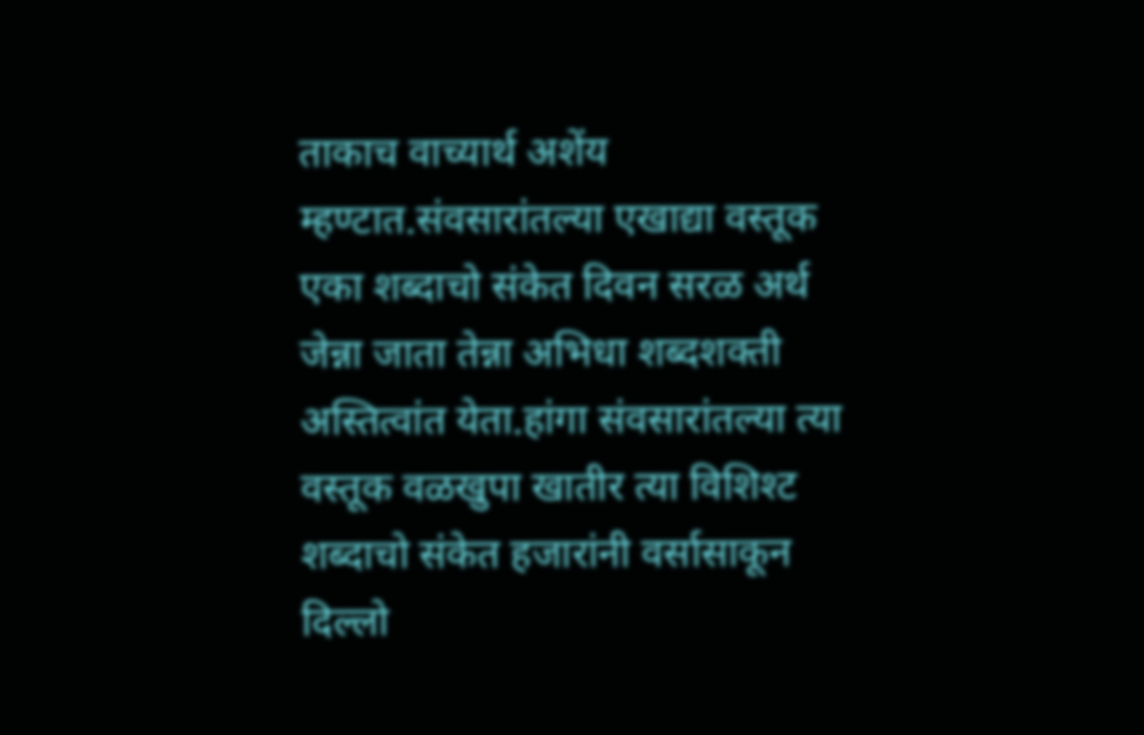ताकाच वाच्यार्थ अशेंय म्हण्टात.संवसारांतल्या एखाद्या वस्तूक एका शब्दाचो संकेत दिवन सरळ अर्थ जेन्ना जाता तेन्ना अभिधा शब्दशक्ती अस्तित्वांत येता.हांगा संवसारांतल्या त्या वस्तूक वळखुपा खातीर त्या विशिश्ट शब्दाचो संकेत हजारांनी वर्सासाकून दिल्लो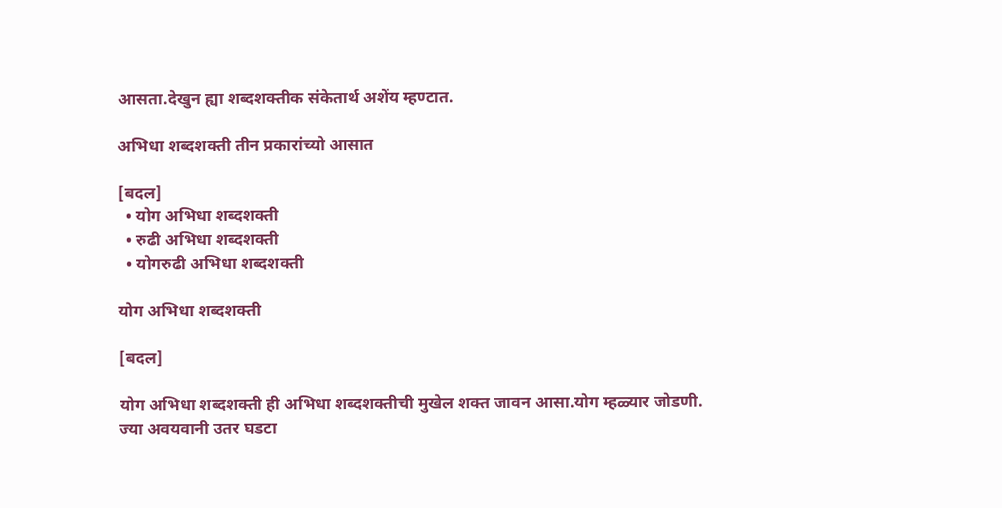आसता.देखुन ह्या शब्दशक्तीक संकेतार्थ अशेंय म्हण्टात.

अभिधा शब्दशक्ती तीन प्रकारांच्यो आसात

[बदल]
  • योग अभिधा शब्दशक्ती
  • रुढी अभिधा शब्दशक्ती
  • योगरुढी अभिधा शब्दशक्ती

योग अभिधा शब्दशक्ती

[बदल]

योग अभिधा शब्दशक्ती ही अभिधा शब्दशक्तीची मुखेल शक्त जावन आसा.योग म्हळ्यार जोडणी. ज्या अवयवानी उतर घडटा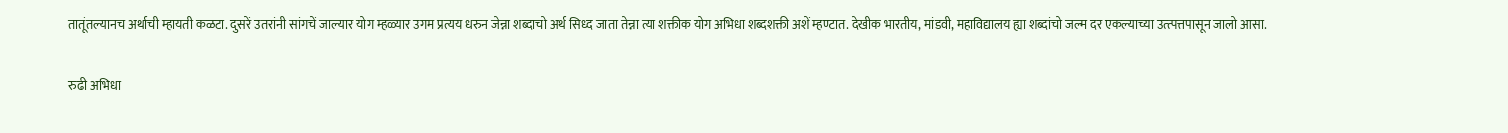तातूंतल्यानच अर्थाची म्हायती कळटा. दुसरें उतरांनी सांगचें जाल्यार योग म्हळ्यार उगम प्रत्यय धरुन जेन्ना शब्दाचो अर्थ सिध्द जाता तेन्ना त्या शक्तीक योग अभिधा शब्दशक्ती अशें म्हण्टात. देखीक भारतीय, मांडवी, महाविद्यालय ह्या शब्दांचो जल्म दर एकल्याच्या उत्त्पत्तपासून जालो आसा.

रुढी अभिधा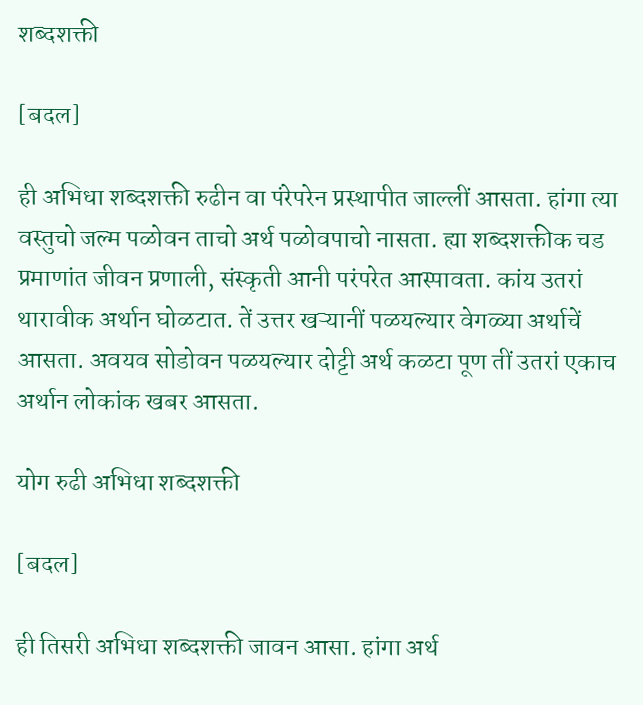शब्दशक्ती

[बदल]

ही अभिधा शब्दशक्ती रुढीन वा पंरेपरेन प्रस्थापीत जाल्लीं आसता. हांगा त्या वस्तुचो जल्म पळोवन ताचो अर्थ पळोवपाचो नासता. ह्या शब्दशक्तीक चड प्रमाणांत जीवन प्रणाली, संस्कृती आनी परंपरेत आस्पावता. कांय उतरां थारावीक अर्थान घोळटात. तें उत्तर खऱ्यानीं पळयल्यार वेगळ्या अर्थाचें आसता. अवयव सोडोवन पळयल्यार दोट्टी अर्थ कळटा पूण तीं उतरां एकाच अर्थान लोकांक खबर आसता.

योग रुढी अभिधा शब्दशक्ती

[बदल]

ही तिसरी अभिधा शब्दशक्ती जावन आसा. हांगा अर्थ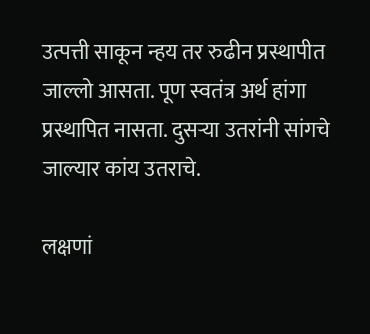उत्पत्ती साकून न्हय तर रुढीन प्रस्थापीत जाल्लो आसता. पूण स्वतंत्र अर्थ हांगा प्रस्थापित नासता. दुसऱ्या उतरांनी सांगचे जाल्यार कांय उतराचे.

लक्षणां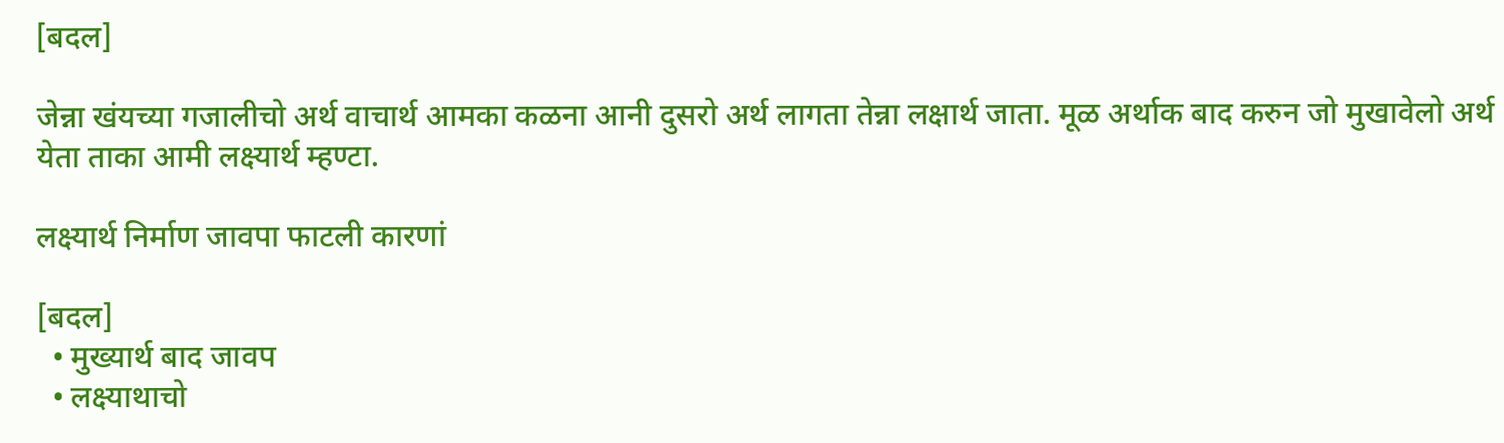[बदल]

जेन्ना खंयच्या गजालीचो अर्थ वाचार्थ आमका कळना आनी दुसरो अर्थ लागता तेन्ना लक्षार्थ जाता. मूळ अर्थाक बाद करुन जो मुखावेलो अर्थ येता ताका आमी लक्ष्यार्थ म्हण्टा.

लक्ष्यार्थ निर्माण जावपा फाटली कारणां

[बदल]
  • मुख्यार्थ बाद जावप
  • लक्ष्याथाचो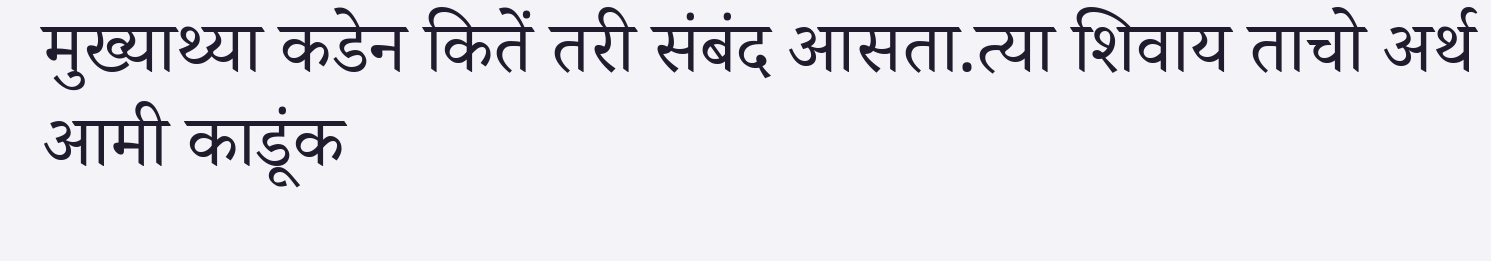मुख्याथ्या कडेन कितें तरी संबंद आसता.त्या शिवाय ताचो अर्थ आमी काडूंक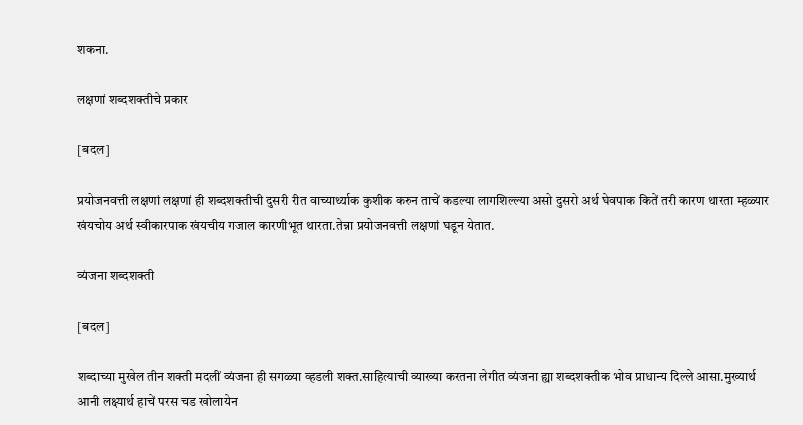शकना.

लक्षणां शब्दशक्तीचे प्रकार

[बदल]

प्रयोजनवत्ती लक्षणां लक्षणां ही शब्दशक्तीची दुसरी रीत वाच्यार्थ्याक कुशीक करुन ताचें कडल्या लागशिल्ल्या असो दुसरो अर्थ घेवपाक कितें तरी कारण थारता म्हळ्यार खंयचोय अर्थ स्वीकारपाक खंयचीय गजाल कारणीभूत थारता.तेन्ना प्रयोजनवत्ती लक्षणां घडून येतात.

व्यंजना शब्दशक्ती

[बदल]

शब्दाच्या मुखेल तीन शक्ती मदलीं व्यंजना ही सगळ्या व्हडली शक्त.साहित्याची व्याख्या करतना लेगीत व्यंजना ह्या शब्दशक्तीक भोव प्राधान्य दिल्ले आसा.मुख्यार्थ आनी लक्ष्यार्थ हाचें परस चड खोलायेन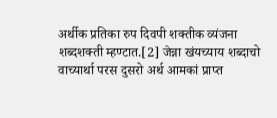अर्थीक प्रतिका रुप दिवपी शक्तीक व्यंजना शब्दशक्ती म्हण्टात.[2] जेन्ना खंयच्याय शब्दाचो वाच्यार्था परस दुसरो अर्थ आमकां प्राप्त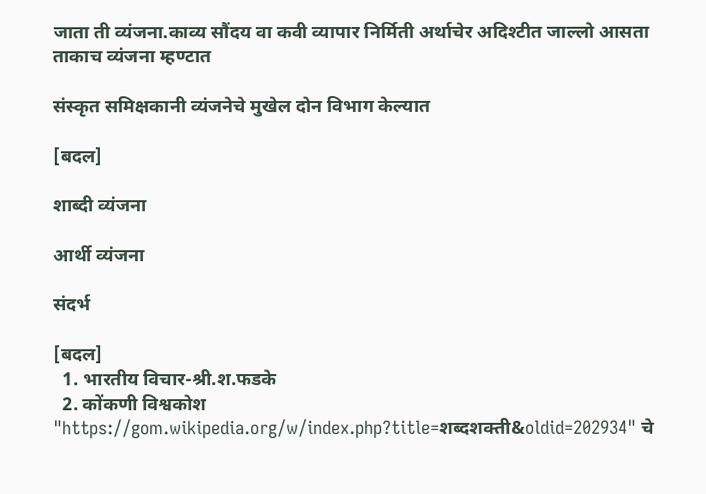जाता ती व्यंजना.काव्य सौंदय वा कवी व्यापार निर्मिती अर्थाचेर अदिश्टीत जाल्लो आसता ताकाच व्यंजना म्हण्टात

संस्कृत समिक्षकानी व्यंजनेचे मुखेल दोन विभाग केल्यात

[बदल]

शाब्दी व्यंजना

आर्थी व्यंजना

संदर्भ

[बदल]
  1. भारतीय विचार-श्री.श.फडके
  2. कोंकणी विश्वकोश
"https://gom.wikipedia.org/w/index.php?title=शब्दशक्ती&oldid=202934" चे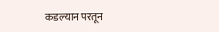कडल्यान परतून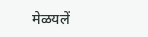मेळयलें